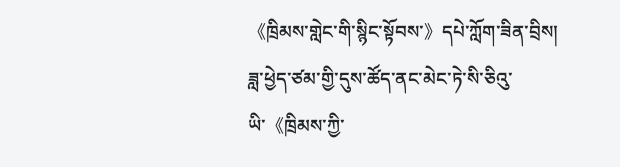《ཁྲིམས་གླེང་གི་སྙིང་སྟོབས་》དཔེ་ཀློག་ཟིན་བྲིས།
ཟླ་ཕྱེད་ཙམ་གྱི་དུས་ཚོད་ནང་མེང་ཏེ་སི་ཅིའུ་ཡི་《ཁྲིམས་ཀྱི་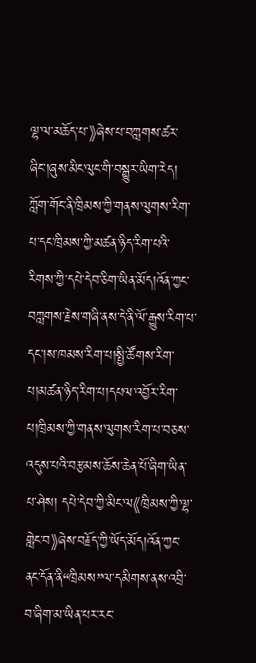ལྷ་ལ་མཆོད་པ་》ཞེས་པ་བཀླགས་ཚར་ཞིང་།ཞུས་མིང་ལུང་གི་བསྒྱུར་ཡིག་རེད།
ཀློག་གོང་ནི་ཁྲིམས་ཀྱི་གནས་ལུགས་རིག་པ་དང་ཁྲིམས་ཀྱི་མཚན་ཉིད་རིག་པའི་རིགས་ཀྱི་དཔེ་དེབ་ཅིག་ཡིན་མོད།འོན་ཀྱང་བཀླགས་རྗེས་གཞི་ནས་དེ་ནི་ལོ་རྒྱུས་རིག་པ་དང་།ས་ཁམས་རིག་པ།སྤྱི་ཚོགས་རིག་པ།མཚན་ཉིད་རིག་པ།དཔལ་འབྱོར་རིག་པ།ཁྲིམས་ཀྱི་གནས་ལུགས་རིག་པ་བཅས་འདུས་པའི་བརྩམས་ཆོས་ཆེན་པོ་ཞིག་ཡིན་པ་ཤེས། དཔེ་དེབ་ཀྱི་མིང་ལ《ཁྲིམས་ཀྱི་ལྷ་གླེང་བ》ཞེས་བརྗོད་ཀྱི་ཡོད་མོད།འོན་ཀྱང་ནང་དོན་ནི“ཁྲིམས”ལ་དམིགས་ནས་འབྲི་བ་ཞིག་མ་ཡིན་པར་རང་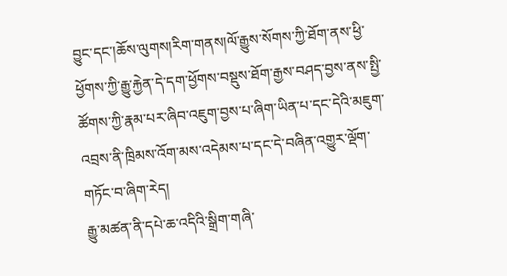བྱུང་དང་།ཆོས་ལུགས།རིག་གནས།ལོ་རྒྱུས་སོགས་ཀྱི་ཐོག་ནས་ཕྱི་ཕྱོགས་ཀྱི་རྒྱུ་རྐྱེན་དེ་དག་ཕྱོགས་བསྡུས་ཐོག་རྒྱས་བཤད་བྱས་ནས་སྤྱི་ཚོགས་ཀྱི་རྣམ་པར་ཞིབ་འཇུག་བྱས་པ་ཞིག་ཡིན་པ་དང་དེའི་མཇུག་འབྲས་ནི་ཁྲིམས་འོག་མས་འདེམས་པ་དང་དེ་བཞིན་འགྱུར་ལྡོག་གཏོང་བ་ཞིག་རེད།
རྒྱུ་མཚན་ནི་དཔེ་ཆ་འདིའི་སྒྲིག་གཞི་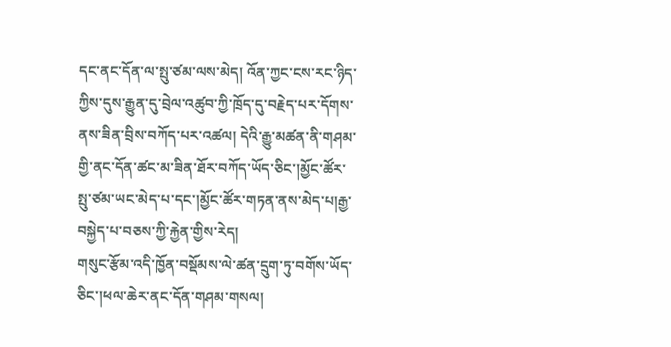དང་ནང་དོན་ལ་སྤུ་ཙམ་ལས་མེད། འོན་ཀྱང་ངས་རང་ཉིད་ཀྱིས་དུས་རྒྱུན་དུ་བྲེལ་འཚུབ་ཀྱི་ཁྲོད་དུ་བརྗེད་པར་དོགས་ནས་ཟིན་བྲིས་བཀོད་པར་འཚལ། དེའི་རྒྱུ་མཚན་ནི་གཤམ་གྱི་ནང་དོན་ཚང་མ་ཟིན་ཐོར་བཀོད་ཡོད་ཅིང་།མྱོང་ཚོར་སྤུ་ཙམ་ཡང་མེད་པ་དང་།མྱོང་ཚོར་གཏན་ནས་མེད་པ།རྒྱ་བསྐྱེད་པ་བཅས་ཀྱི་རྐྱེན་གྱིས་རེད།
གསུང་རྩོམ་འདི་ཁྱོན་བསྡོམས་ལེ་ཚན་དྲུག་ཏུ་བགོས་ཡོད་ཅིང་།ཕལ་ཆེར་ནང་དོན་གཤམ་གསལ།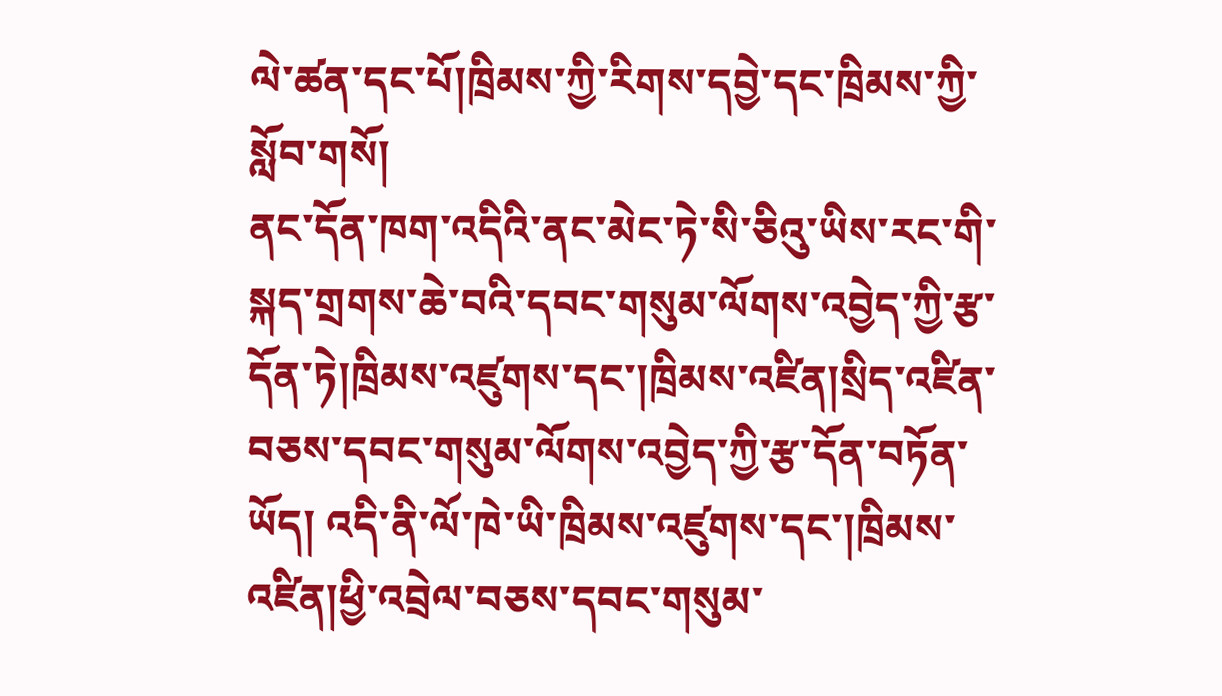ལེ་ཚན་དང་པོ།ཁྲིམས་ཀྱི་རིགས་དབྱེ་དང་ཁྲིམས་ཀྱི་སློབ་གསོ།
ནང་དོན་ཁག་འདིའི་ནང་མེང་ཏེ་སི་ཅིའུ་ཡིས་རང་གི་སྐད་གྲགས་ཆེ་བའི་དབང་གསུམ་ལོགས་འབྱེད་ཀྱི་རྩ་དོན་ཏེ།ཁྲིམས་འཛུགས་དང་།ཁྲིམས་འཛིན།སྲིད་འཛིན་བཅས་དབང་གསུམ་ལོགས་འབྱེད་ཀྱི་རྩ་དོན་བཏོན་ཡོད། འདི་ནི་ལོ་ཁེ་ཡི་ཁྲིམས་འཛུགས་དང་།ཁྲིམས་འཛིན།ཕྱི་འབྲེལ་བཅས་དབང་གསུམ་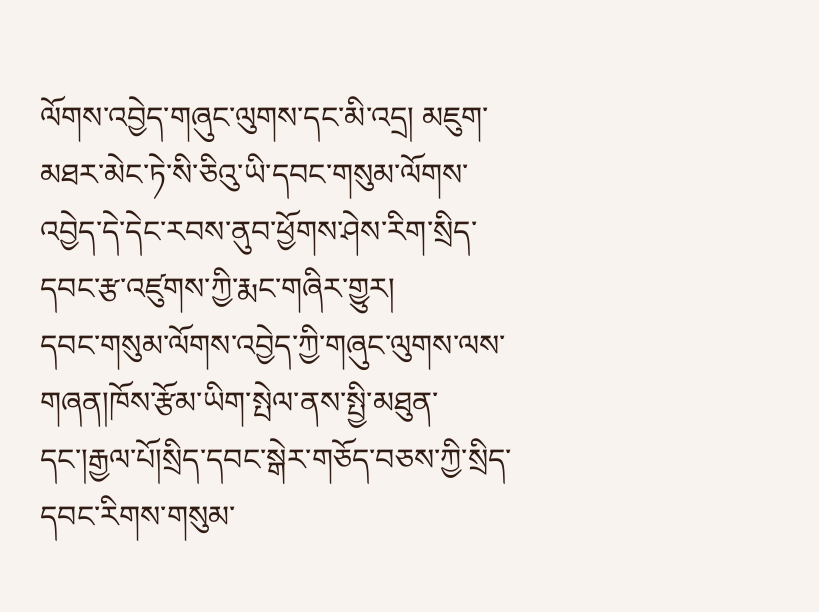ལོགས་འབྱེད་གཞུང་ལུགས་དང་མི་འདྲ། མཇུག་མཐར་མེང་ཏེ་སི་ཅིའུ་ཡི་དབང་གསུམ་ལོགས་འབྱེད་དེ་དེང་རབས་ནུབ་ཕྱོགས་ཤེས་རིག་སྲིད་དབང་རྩ་འཛུགས་ཀྱི་རྨང་གཞིར་གྱུར།
དབང་གསུམ་ལོགས་འབྱེད་ཀྱི་གཞུང་ལུགས་ལས་གཞན།ཁོས་རྩོམ་ཡིག་སྤེལ་ནས་སྤྱི་མཐུན་དང་།རྒྱལ་པོ།སྲིད་དབང་སྒེར་གཅོད་བཅས་ཀྱི་སྲིད་དབང་རིགས་གསུམ་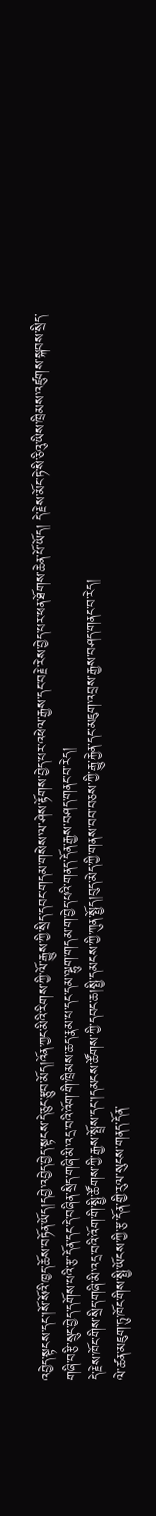འབྱེད་སྟངས་དང་།སོ་སོའི་ཁྱད་ཆོས་བཏོན་ཡོད།དབྱེ་འབྱེད་བྱེད་སྟངས་དེ་ཅུང་རྩུབ་མོད།འོན་ཀྱང་མིའི་རིགས་ཀྱི་ལོ་རྒྱུས་ཀྱི་སྲིད་དབང་གདམ་གསེས་ལ་ཤེས་རྟོགས་བྱེད་པར་འཕེལ་རྒྱས་དང་བརྗེ་རེས་བྱེད་པར་ཕན་ཐོགས་ཆེན་པོ་ཡོད། དེ་རྗེས་མོང་ཏེ་སི་ཅིའུ་ཡིས་ཁྲིམས་འཛུགས་སྐབས་སྲིད་གཞི་བརྩི་སྲུང་བྱེད་དགོས་པའི་རྩ་དོན་དང་དེ་བཞིན་སྲིད་གཞི་མི་འདྲ་བའི་འོག་གི་ཁྲིམས་ཆད་རྣམ་པ་དང་དམ་ལྷུག་གདམ་ག་བྱེད་པའི་གནད་དོན་རྒྱས་བཤད་གནང་བ་རེད།
དེ་རྗེས་ཁོང་གིས་སྲིད་གཞི་མི་འདྲ་བའི་འོག་གི་སྤྱི་ཚོགས་ཀྱི་རྒྱས་སྤྲོས་དང་།དམངས་ཚོགས་ཀྱི་དབང་ཆ།སྤྱི་དམངས་ཀྱི་ཀུན་སྤྱོད།བུད་མེད་ཀྱི་གནས་བབ་བཅས་ཀྱི་རྒྱུ་རྐྱེན་དང་མཇུག་འབྲས་རྒྱས་བཤད་གནང་བ་རེད།
ལེ་ཚན་མཇུག་ཏུ་ཁོང་གིས་སྤྱི་ཡོངས་ཀྱི་རྩ་དོན་གྱི་རུལ་སུངས་གནད་དོན་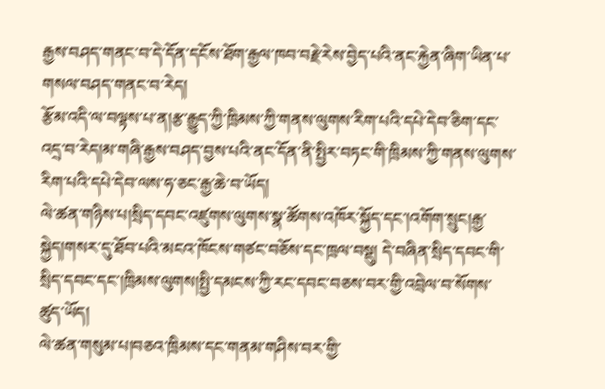རྒྱས་བཤད་གནང་བ་དེ་དོན་དངོས་ཐོག་རྒྱལ་ཁབ་བརྗེ་རེས་བྱེད་པའི་ནང་རྐྱེན་ཞིག་ཡིན་པ་གསལ་བཤད་གནང་བ་རེད།
རྩོམ་འདི་ལ་བལྟས་པ་ན།རྩ་རྒྱུད་ཀྱི་ཁྲིམས་ཀྱི་གནས་ལུགས་རིག་པའི་དཔེ་དེབ་ཅིག་དང་འདྲ་བ་རེད།མ་གཞི་རྒྱས་བཤད་བྱས་པའི་ནང་དོན་ནི་སྤྱིར་བཏང་གི་ཁྲིམས་ཀྱི་གནས་ལུགས་རིག་པའི་དཔེ་དེབ་ལས་ཧ་ཅང་རྒྱ་ཆེ་བ་ཡོད།
ལེ་ཚན་གཉིས་པ།སྲིད་དབང་འཛུགས་ལུགས་སྣ་ཚོགས་འཁོར་སྐྱོད་དང་།འགོག་སྲུང།རྒྱ་སྐྱེད།གསར་དུ་ཐོབ་པའི་མངའ་ཁོངས་གཙང་བཅོས་དང་ཁྲལ་བསྡུ། དེ་བཞིན་སྲིད་དབང་གི་སྲིད་དབང་དང་།ཁྲིམས་ལུགས།སྤྱི་དམངས་ཀྱི་རང་དབང་བཅས་བར་གྱི་འབྲེལ་བ་སོགས་ཚུད་ཡོད།
ལེ་ཚན་གསུམ་པ།བཅའ་ཁྲིམས་དང་གནམ་གཤིས་བར་གྱི་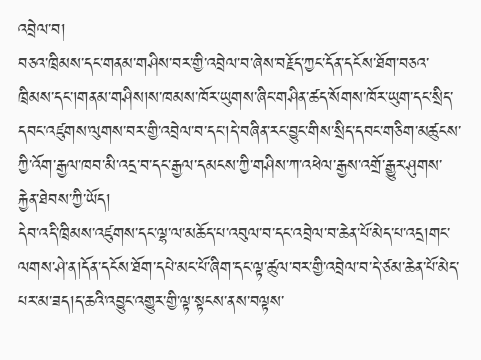འབྲེལ་བ།
བཅའ་ཁྲིམས་དང་གནམ་གཤིས་བར་གྱི་འབྲེལ་བ་ཞེས་བརྗོད་ཀྱང་དོན་དངོས་ཐོག་བཅའ་ཁྲིམས་དང་།གནམ་གཤིས།ས་ཁམས་ཁོར་ཡུགས་ཞིང་གཤིན་ཚད་སོགས་ཁོར་ཡུག་དང་སྲིད་དབང་འཛུགས་ལུགས་བར་གྱི་འབྲེལ་བ་དང་།དེ་བཞིན་རང་བྱུང་གིས་སྲིད་དབང་གཅིག་མཚུངས་ཀྱི་འོག་རྒྱལ་ཁབ་མི་འདྲ་བ་དང་རྒྱལ་དམངས་ཀྱི་གཤིས་ཀ་འཕེལ་རྒྱས་འགྲོ་རྒྱུར་ཤུགས་རྐྱེན་ཐེབས་ཀྱི་ཡོད།
དེབ་འདི་ཁྲིམས་འཛུགས་དང་ལྷ་ལ་མཆོད་པ་འབུལ་བ་དང་འབྲེལ་བ་ཆེན་པོ་མེད་པ་འདྲ།གང་ལགས་ཤེ་ན།དོན་དངོས་ཐོག་དཔེ་མང་པོ་ཞིག་དང་ལྟ་ཚུལ་བར་གྱི་འབྲེལ་བ་དེ་ཙམ་ཆེན་པོ་མེད་པར་མ་ཟད།ད་ཆའི་འབྱུང་འགྱུར་གྱི་ལྟ་སྟངས་ནས་བལྟས་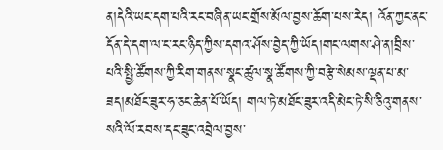ན།དེའི་ཡང་དག་པའི་རང་བཞིན་ཡང་གྲོས་མོལ་བྱས་ཆོག་པས་རེད། འོན་ཀྱང་ནང་དོན་དེ་དག་ལ་ང་རང་ཉིད་ཀྱིས་དགའ་ཤོས་བྱེད་ཀྱི་ཡོད།གང་ལགས་ཤེ་ན།བྲིས་པའི་སྤྱི་ཚོགས་ཀྱི་རིག་གནས་སྣང་ཚུལ་སྣ་ཚོགས་ཀྱི་བརྩེ་སེམས་ལྡན་པ་མ་ཟད།མཐོང་ཟུར་ཧ་ཅང་ཆེན་པོ་ཡོད། གལ་ཏེ་མཐོང་ཟུར་འདི་མེང་ཏེ་སི་ཅིའུ་གནས་སའི་ལོ་རབས་དང་ཟུང་འབྲེལ་བྱས་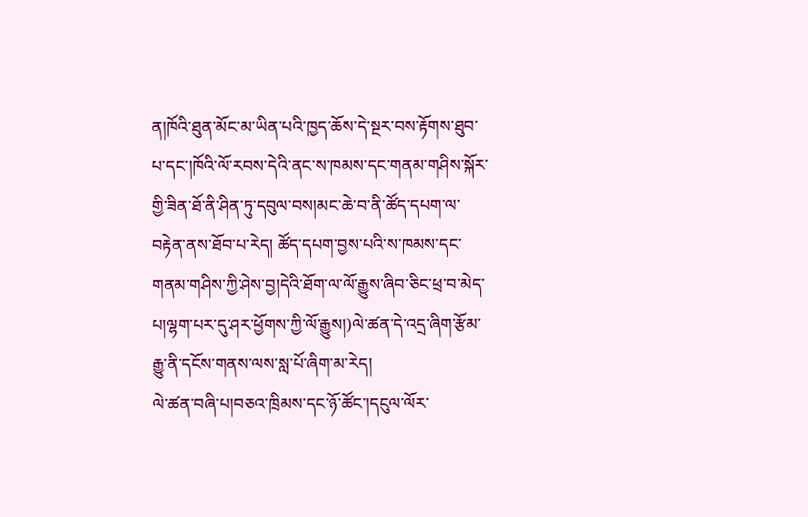ན།ཁོའི་ཐུན་མོང་མ་ཡིན་པའི་ཁྱད་ཆོས་དེ་སྔར་བས་རྟོགས་ཐུབ་པ་དང་།ཁོའི་ལོ་རབས་དེའི་ནང་ས་ཁམས་དང་གནམ་གཤིས་སྐོར་གྱི་ཟིན་ཐོ་ནི་ཤིན་ཏུ་དབུལ་བས།མང་ཆེ་བ་ནི་ཚོད་དཔག་ལ་བརྟེན་ནས་ཐོབ་པ་རེད། ཚོད་དཔག་བྱས་པའི་ས་ཁམས་དང་གནམ་གཤིས་ཀྱི་ཤེས་བྱ།དེའི་ཐོག་ལ་ལོ་རྒྱུས་ཞིབ་ཅིང་ཕྲ་བ་མེད་པ།ལྷག་པར་དུ་ཤར་ཕྱོགས་ཀྱི་ལོ་རྒྱུས།)ལེ་ཚན་དེ་འདྲ་ཞིག་རྩོམ་རྒྱུ་ནི་དངོས་གནས་ལས་སླ་པོ་ཞིག་མ་རེད།
ལེ་ཚན་བཞི་པ།བཅའ་ཁྲིམས་དང་ཉོ་ཚོང་།དངུལ་ལོར་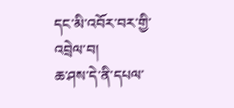དང་མི་འབོར་བར་གྱི་འབྲེལ་བ།
ཆ་ཤས་དེ་ནི་དཔལ་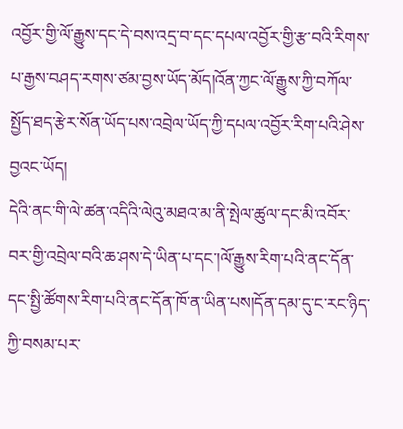འབྱོར་གྱི་ལོ་རྒྱུས་དང་དེ་བས་འདྲ་བ་དང་དཔལ་འབྱོར་གྱི་རྩ་བའི་རིགས་པ་རྒྱས་བཤད་རགས་ཙམ་བྱས་ཡོད་མོད།འོན་ཀྱང་ལོ་རྒྱུས་ཀྱི་བཀོལ་སྤྱོད་ཐད་རྩེར་སོན་ཡོད་པས་འབྲེལ་ཡོད་ཀྱི་དཔལ་འབྱོར་རིག་པའི་ཤེས་བྱའང་ཡོད།
དེའི་ནང་གི་ལེ་ཚན་འདིའི་ལེའུ་མཐའ་མ་ནི་སྤེལ་ཚུལ་དང་མི་འབོར་བར་གྱི་འབྲེལ་བའི་ཆ་ཤས་དེ་ཡིན་པ་དང་།ལོ་རྒྱུས་རིག་པའི་ནང་དོན་དང་སྤྱི་ཚོགས་རིག་པའི་ནང་དོན་ཁོ་ན་ཡིན་པས།དོན་དམ་དུ་ང་རང་ཉིད་ཀྱི་བསམ་པར་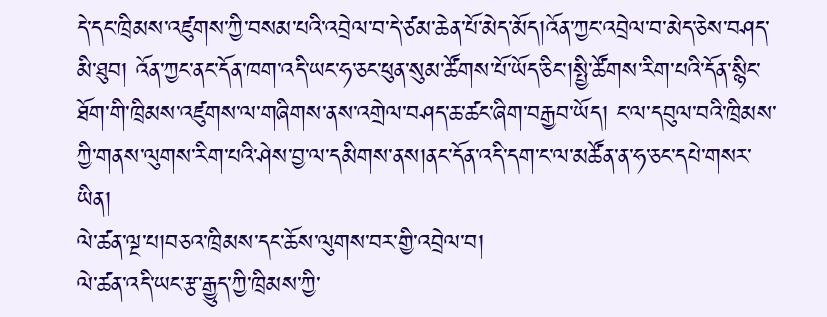དེ་དང་ཁྲིམས་འཛུགས་ཀྱི་བསམ་པའི་འབྲེལ་བ་དེ་ཙམ་ཆེན་པོ་མེད་མོད།འོན་ཀྱང་འབྲེལ་བ་མེད་ཅེས་བཤད་མི་ཐུབ། འོན་ཀྱང་ནང་དོན་ཁག་འདི་ཡང་ཧ་ཅང་ཕུན་སུམ་ཚོགས་པོ་ཡོད་ཅིང་།སྤྱི་ཚོགས་རིག་པའི་དོན་སྙིང་ཐོག་གི་ཁྲིམས་འཛུགས་ལ་གཞིགས་ནས་འགྲེལ་བཤད་ཆ་ཚང་ཞིག་བརྒྱབ་ཡོད། ང་ལ་དབུལ་བའི་ཁྲིམས་ཀྱི་གནས་ལུགས་རིག་པའི་ཤེས་བྱ་ལ་དམིགས་ནས།ནང་དོན་འདི་དག་ང་ལ་མཚོན་ན་ཧ་ཅང་དཔེ་གསར་ཡིན།
ལེ་ཚན་ལྔ་པ།བཅའ་ཁྲིམས་དང་ཆོས་ལུགས་བར་གྱི་འབྲེལ་བ།
ལེ་ཚན་འདི་ཡང་རྩ་རྒྱུད་ཀྱི་ཁྲིམས་ཀྱི་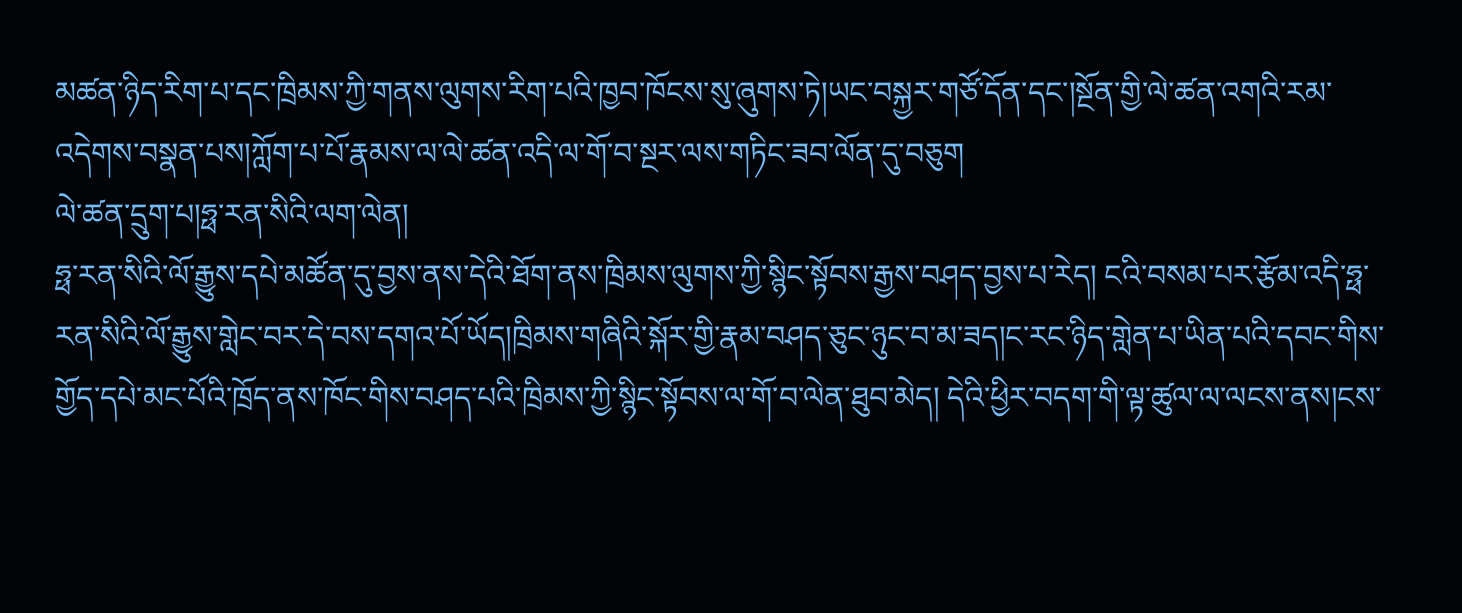མཚན་ཉིད་རིག་པ་དང་ཁྲིམས་ཀྱི་གནས་ལུགས་རིག་པའི་ཁྱབ་ཁོངས་སུ་ཞུགས་ཏེ།ཡང་བསྐྱར་གཙོ་དོན་དང་།སྔོན་གྱི་ལེ་ཚན་འགའི་རམ་འདེགས་བསྣན་པས།ཀློག་པ་པོ་རྣམས་ལ་ལེ་ཚན་འདི་ལ་གོ་བ་སྔར་ལས་གཏིང་ཟབ་ལོན་དུ་བཅུག
ལེ་ཚན་དྲུག་པ།ཧྥ་རན་སིའི་ལག་ལེན།
ཧྥ་རན་སིའི་ལོ་རྒྱུས་དཔེ་མཚོན་དུ་བྱས་ནས་དེའི་ཐོག་ནས་ཁྲིམས་ལུགས་ཀྱི་སྙིང་སྟོབས་རྒྱས་བཤད་བྱས་པ་རེད། ངའི་བསམ་པར་རྩོམ་འདི་ཧྥ་རན་སིའི་ལོ་རྒྱུས་གླེང་བར་དེ་བས་དགའ་པོ་ཡོད།ཁྲིམས་གཞིའི་སྐོར་གྱི་རྣམ་བཤད་ཅུང་ཉུང་བ་མ་ཟད།ང་རང་ཉིད་གླེན་པ་ཡིན་པའི་དབང་གིས་གྱོད་དཔེ་མང་པོའི་ཁྲོད་ནས་ཁོང་གིས་བཤད་པའི་ཁྲིམས་ཀྱི་སྙིང་སྟོབས་ལ་གོ་བ་ལེན་ཐུབ་མེད། དེའི་ཕྱིར་བདག་གི་ལྟ་ཚུལ་ལ་ལངས་ནས།ངས་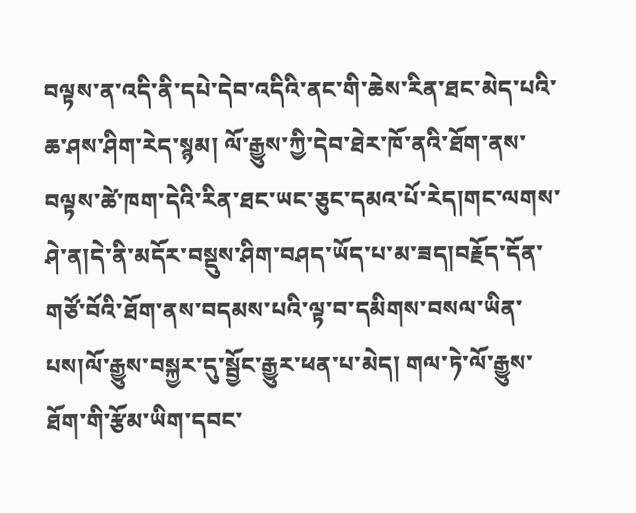བལྟས་ན་འདི་ནི་དཔེ་དེབ་འདིའི་ནང་གི་ཆེས་རིན་ཐང་མེད་པའི་ཆ་ཤས་ཤིག་རེད་སྙམ། ལོ་རྒྱུས་ཀྱི་དེབ་ཐེར་ཁོ་ནའི་ཐོག་ནས་བལྟས་ཚེ་ཁག་དེའི་རིན་ཐང་ཡང་ཅུང་དམའ་པོ་རེད།གང་ལགས་ཤེ་ན།དེ་ནི་མདོར་བསྡུས་ཤིག་བཤད་ཡོད་པ་མ་ཟད།བརྗོད་དོན་གཙོ་བོའི་ཐོག་ནས་བདམས་པའི་ལྟ་བ་དམིགས་བསལ་ཡིན་པས།ལོ་རྒྱུས་བསྐྱར་དུ་སྦྱོང་རྒྱུར་ཕན་པ་མེད། གལ་ཏེ་ལོ་རྒྱུས་ཐོག་གི་རྩོམ་ཡིག་དབང་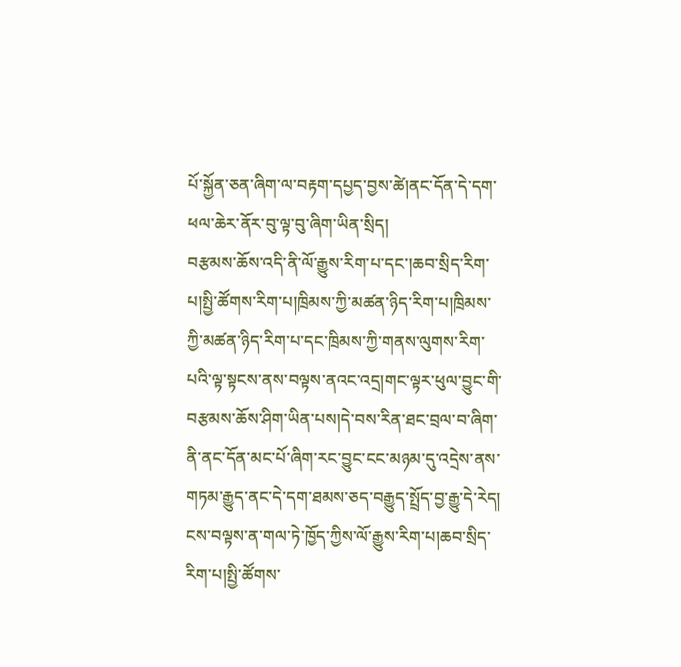པོ་སྐྱོན་ཅན་ཞིག་ལ་བརྟག་དཔྱད་བྱས་ཚེ།ནང་དོན་དེ་དག་ཕལ་ཆེར་ནོར་བུ་ལྟ་བུ་ཞིག་ཡིན་སྲིད།
བརྩམས་ཆོས་འདི་ནི་ལོ་རྒྱུས་རིག་པ་དང་།ཆབ་སྲིད་རིག་པ།སྤྱི་ཚོགས་རིག་པ།ཁྲིམས་ཀྱི་མཚན་ཉིད་རིག་པ།ཁྲིམས་ཀྱི་མཚན་ཉིད་རིག་པ་དང་ཁྲིམས་ཀྱི་གནས་ལུགས་རིག་པའི་ལྟ་སྟངས་ནས་བལྟས་ནའང་འདྲ།གང་ལྟར་ཕུལ་བྱུང་གི་བརྩམས་ཆོས་ཤིག་ཡིན་པས།དེ་བས་རིན་ཐང་བྲལ་བ་ཞིག་ནི་ནང་དོན་མང་པོ་ཞིག་རང་བྱུང་ངང་མཉམ་དུ་འདྲེས་ནས་གཏམ་རྒྱུད་ནང་དེ་དག་ཐམས་ཅད་བརྒྱུད་སྤྲོད་བྱ་རྒྱུ་དེ་རེད། ངས་བལྟས་ན་གལ་ཏེ་ཁྱོད་ཀྱིས་ལོ་རྒྱུས་རིག་པ།ཆབ་སྲིད་རིག་པ།སྤྱི་ཚོགས་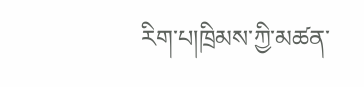རིག་པ།ཁྲིམས་ཀྱི་མཚན་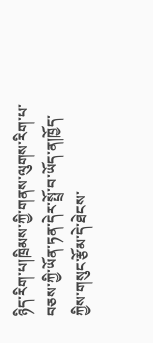ཉིད་རིག་པ།ཁྲིམས་ཀྱི་གནས་ལུགས་རིག་པ་བཅས་ཀྱི་ཡོན་ཏན་དེར་སྤྲོ་བ་ཡོད་ན།ཁྱོད་ཀྱིས་གསུང་རྩོམ་དེ་ཐེངས་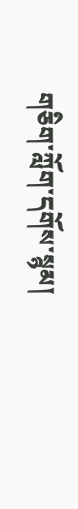གཅིག་ཀློག་དགོས་སྙམ།